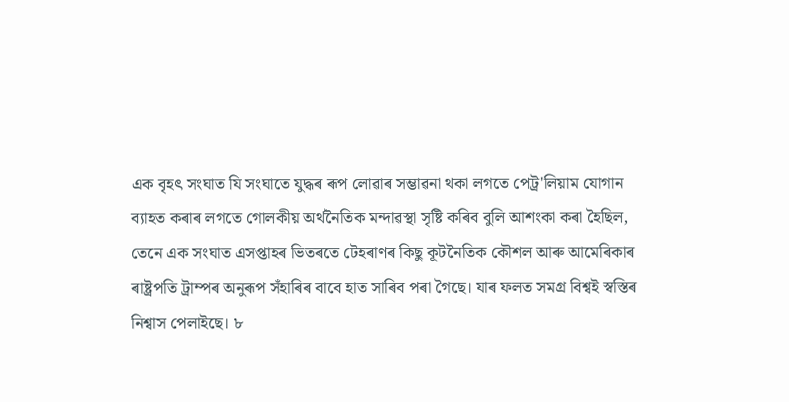এক বৃহৎ সংঘাত যি সংঘাতে যুদ্ধৰ ৰূপ লোৱাৰ সম্ভাৱনা থকা লগতে পেট্ৰ'লিয়াম যোগান ব্যাহত কৰাৰ লগতে গোলকীয় অৰ্থনৈতিক মন্দাৱস্থা সৃষ্টি কৰিব বুলি আশংকা কৰা হৈছিল, তেনে এক সংঘাত এসপ্তাহৰ ভিতৰতে টেহৰাণৰ কিছু কূটনৈতিক কৌশল আৰু আমেৰিকাৰ ৰাষ্ট্ৰপতি ট্ৰাম্পৰ অনুৰূপ সঁহাৰিৰ বাবে হাত সাৰিব পৰা গৈছে। যাৰ ফলত সমগ্ৰ বিশ্বই স্বস্তিৰ নিশ্বাস পেলাইছে। ৮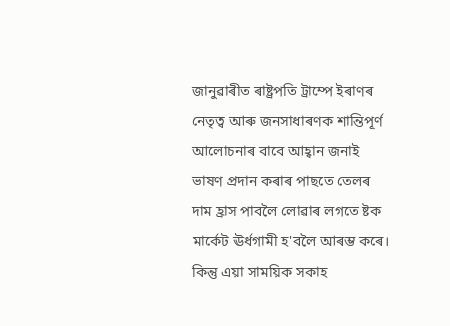জানুৱাৰীত ৰাষ্ট্ৰপতি ট্ৰাম্পে ইৰাণৰ নেতৃত্ব আৰু জনসাধাৰণক শান্তিপূৰ্ণ আলোচনাৰ বাবে আহ্বান জনাই ভাষণ প্ৰদান কৰাৰ পাছতে তেলৰ দাম হ্ৰাস পাবলৈ লোৱাৰ লগতে ষ্টক মাৰ্কেট ঊৰ্ধগামী হ'বলৈ আৰম্ভ কৰে। কিন্তু এয়া সাময়িক সকাহ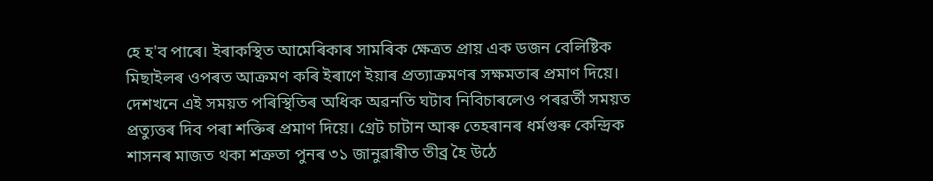হে হ'ব পাৰে। ইৰাকস্থিত আমেৰিকাৰ সামৰিক ক্ষেত্ৰত প্ৰায় এক ডজন বেলিষ্টিক মিছাইলৰ ওপৰত আক্ৰমণ কৰি ইৰাণে ইয়াৰ প্ৰত্যাক্ৰমণৰ সক্ষমতাৰ প্ৰমাণ দিয়ে। দেশখনে এই সময়ত পৰিস্থিতিৰ অধিক অৱনতি ঘটাব নিবিচাৰলেও পৰৱৰ্তী সময়ত প্ৰত্যুত্তৰ দিব পৰা শক্তিৰ প্ৰমাণ দিয়ে। গ্ৰেট চাটান আৰু তেহৰানৰ ধৰ্মগুৰু কেন্দ্ৰিক শাসনৰ মাজত থকা শত্ৰুতা পুনৰ ৩১ জানুৱাৰীত তীব্ৰ হৈ উঠে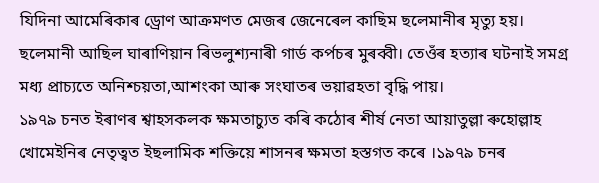যিদিনা আমেৰিকাৰ ড্ৰোণ আক্ৰমণত মেজৰ জেনেৰেল কাছিম ছলেমানীৰ মৃত্যু হয়। ছলেমানী আছিল ঘাৰাণিয়ান ৰিভলুশ্যনাৰী গাৰ্ড কৰ্পচৰ মুৰব্বী। তেওঁৰ হত্যাৰ ঘটনাই সমগ্ৰ মধ্য প্ৰাচ্যতে অনিশ্চয়তা,আশংকা আৰু সংঘাতৰ ভয়াৱহতা বৃদ্ধি পায়।
১৯৭৯ চনত ইৰাণৰ শ্বাহসকলক ক্ষমতাচ্যুত কৰি কঠোৰ শীৰ্ষ নেতা আয়াতুল্লা ৰুহোল্লাহ খোমেইনিৰ নেতৃত্বত ইছলামিক শক্তিয়ে শাসনৰ ক্ষমতা হস্তগত কৰে ।১৯৭৯ চনৰ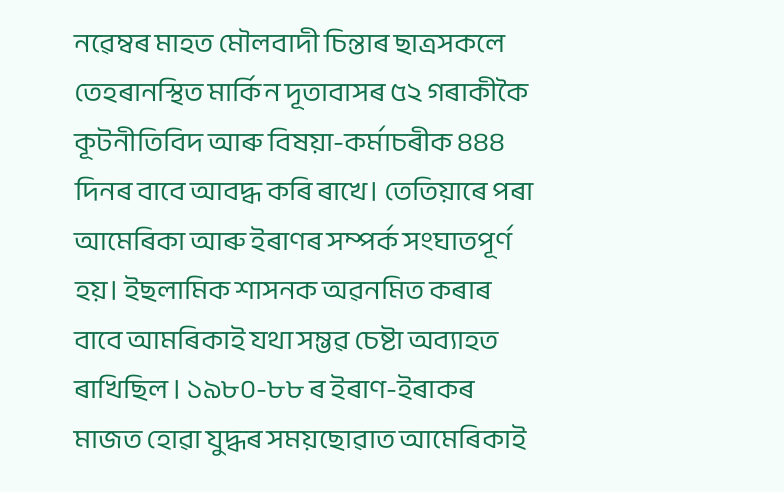নৱেম্বৰ মাহত মৌলবাদী চিন্তাৰ ছাত্ৰসকলে তেহৰানস্থিত মাৰ্কিন দূতাবাসৰ ৫২ গৰাকীকৈ কূটনীতিবিদ আৰু বিষয়া-কৰ্মাচৰীক ৪৪৪ দিনৰ বাবে আবদ্ধ কৰি ৰাখে। তেতিয়াৰে পৰা আমেৰিকা আৰু ইৰাণৰ সম্পৰ্ক সংঘাতপূৰ্ণ হয়। ইছলামিক শাসনক অৱনমিত কৰাৰ বাবে আমৰিকাই যথা সম্ভৱ চেষ্টা অব্যাহত ৰাখিছিল । ১৯৮০-৮৮ ৰ ইৰাণ-ইৰাকৰ মাজত হোৱা যুদ্ধৰ সময়ছোৱাত আমেৰিকাই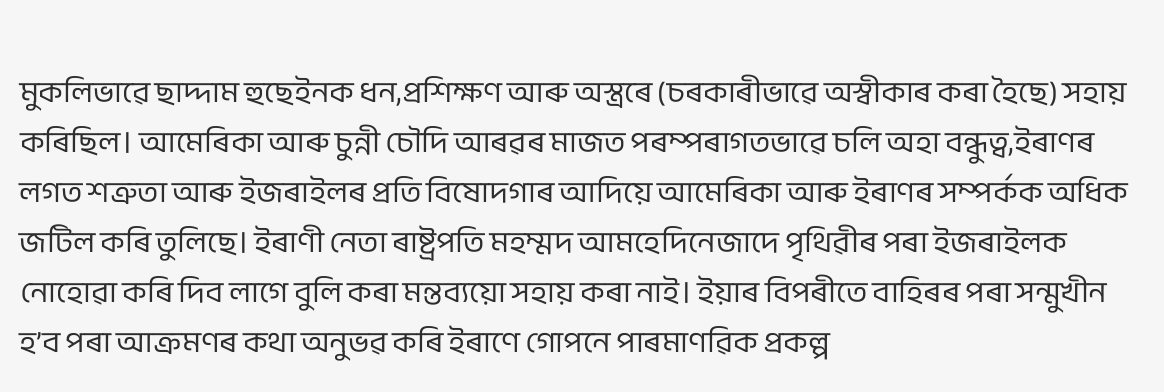মুকলিভাৱে ছাদ্দাম হুছেইনক ধন,প্ৰশিক্ষণ আৰু অস্ত্ৰৰে (চৰকাৰীভাৱে অস্বীকাৰ কৰা হৈছে) সহায় কৰিছিল। আমেৰিকা আৰু চুন্নী চৌদি আৰৱৰ মাজত পৰম্পৰাগতভাৱে চলি অহা বন্ধুত্ব,ইৰাণৰ লগত শত্ৰুতা আৰু ইজৰাইলৰ প্ৰতি বিষোদগাৰ আদিয়ে আমেৰিকা আৰু ইৰাণৰ সম্পৰ্কক অধিক জটিল কৰি তুলিছে। ইৰাণী নেতা ৰাষ্ট্ৰপতি মহম্মদ আমহেদিনেজাদে পৃথিৱীৰ পৰা ইজৰাইলক নোহোৱা কৰি দিব লাগে বুলি কৰা মন্তব্যয়ো সহায় কৰা নাই। ইয়াৰ বিপৰীতে বাহিৰৰ পৰা সন্মুখীন হ’ব পৰা আক্ৰমণৰ কথা অনুভৱ কৰি ইৰাণে গোপনে পাৰমাণৱিক প্ৰকল্প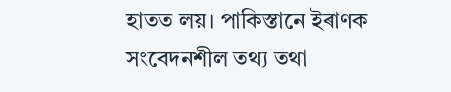হাতত লয়। পাকিস্তানে ইৰাণক সংবেদনশীল তথ্য তথা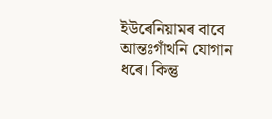ইউৰেনিয়ামৰ বাবে আন্তঃগাঁথনি যোগান ধৰে। কিন্তু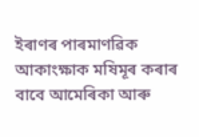ইৰাণৰ পাৰমাণৱিক আকাংক্ষাক মষিমূৰ কৰাৰ বাবে আমেৰিকা আৰু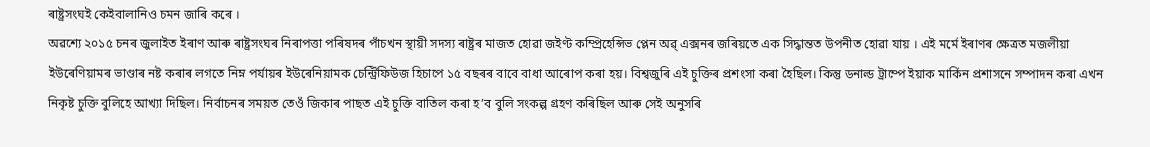ৰাষ্ট্ৰসংঘই কেইবালানিও চমন জাৰি কৰে ।
অৱশ্যে ২০১৫ চনৰ জুলাইত ইৰাণ আৰু ৰাষ্ট্ৰসংঘৰ নিৰাপত্তা পৰিষদৰ পাঁচখন স্থায়ী সদস্য ৰাষ্ট্ৰৰ মাজত হোৱা জইণ্ট কম্প্ৰিহেন্সিভ প্লেন অৱ্ এক্সনৰ জৰিয়তে এক সিদ্ধান্তত উপনীত হোৱা যায় । এই মৰ্মে ইৰাণৰ ক্ষেত্ৰত মজলীয়া ইউৰেণিয়ামৰ ভাণ্ডাৰ নষ্ট কৰাৰ লগতে নিম্ন পৰ্যায়ৰ ইউৰেনিয়ামক চেন্ট্ৰিফিউজ হিচাপে ১৫ বছৰৰ বাবে বাধা আৰোপ কৰা হয়। বিশ্বজুৰি এই চুক্তিৰ প্ৰশংসা কৰা হৈছিল। কিন্তু ডনাল্ড ট্ৰাম্পে ইয়াক মাৰ্কিন প্ৰশাসনে সম্পাদন কৰা এখন নিকৃষ্ট চুক্তি বুলিহে আখ্যা দিছিল। নিৰ্বাচনৰ সময়ত তেওঁ জিকাৰ পাছত এই চুক্তি বাতিল কৰা হ’ব বুলি সংকল্প গ্ৰহণ কৰিছিল আৰু সেই অনুসৰি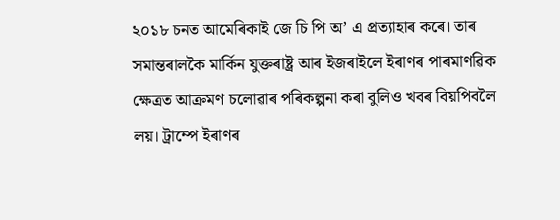২০১৮ চনত আমেৰিকাই জে চি পি অ’ এ প্ৰত্যাহাৰ কৰে। তাৰ সমান্তৰালকৈ মাৰ্কিন যুক্তৰাষ্ট্ৰ আৰ ইজৰাইলে ইৰাণৰ পাৰমাণৱিক ক্ষেত্ৰত আক্ৰমণ চলোৱাৰ পৰিকল্পনা কৰা বুলিও খবৰ বিয়পিবলৈ লয়। ট্ৰাম্পে ইৰাণৰ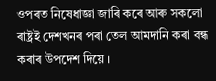ওপৰত নিষেধাজ্ঞা জাৰি কৰে আৰু সকলো ৰাষ্ট্ৰই দেশখনৰ পৰা তেল আমদানি কৰা বন্ধ কৰাৰ উপদেশ দিয়ে ।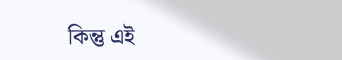কিন্তু এই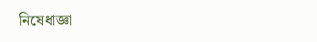নিষেধাজ্ঞা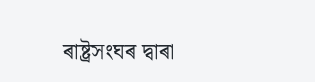ৰাষ্ট্ৰসংঘৰ দ্বাৰা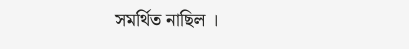সমৰ্থিত নাছিল ।